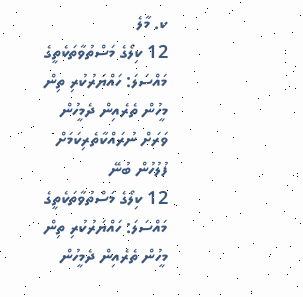ކ. މާލެ
12 ކިލޯގެ މަސްތުވާތަކެތީގެ މައްސަލަ: ހައްޔަރުކުރި ތިން މީހުން ތެރެއިން ދެމީހުން ވަރަށް ނުރައްކާތެރިކަމަށް ފުލުހުން ބުނޭ
12 ކިލޯގެ މަސްތުވާތަކެތީގެ މައްސަލަ: ހައްޔަރުކުރި ތިން މީހުން ތެރެއިން ދެމީހުން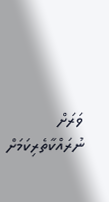ވަރަށް ނުރައްކާތެރިކަމަށް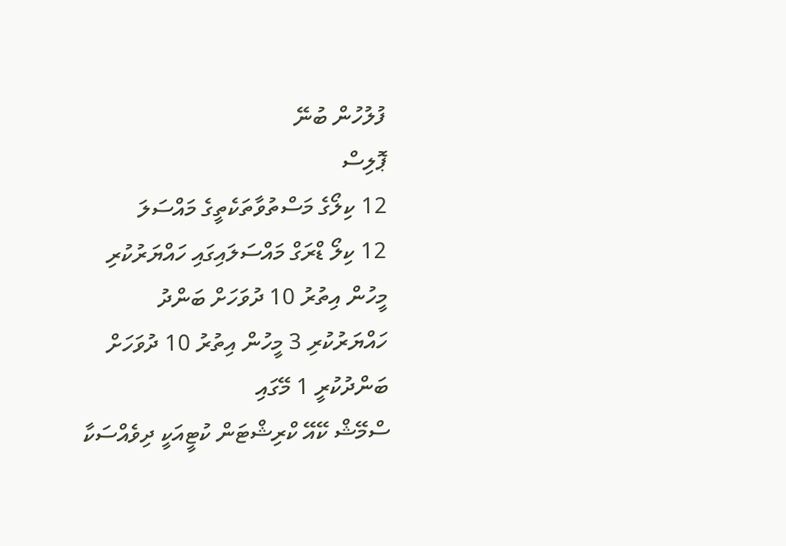ފުލުހުން ބުނޭ
ޕޮލިސް
12 ކިލޯގެ މަސްތުވާތަކެތީގެ މައްސަލަ
12 ކިލޯ ޑްރަގް މައްސަލައިގައި ހައްޔަރުކުރި މީހުން އިތުރު 10 ދުވަހަށް ބަންދު
ހައްޔަރުކުރި 3 މީހުން އިތުރު 10 ދުވަހަށް ބަންދުކުރީ 1 މޭގައި
ސްމޭޝް ކޭއޭ ކްރިޝްޓަން ކުޓީއަކީ ދިވެއްސަކާ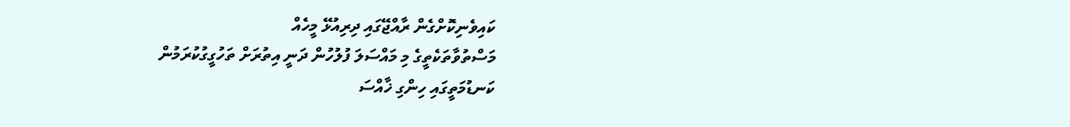ކައިވެނިކޮށްގެން ރާއްޖޭގައި ދިރިއުޅޭ މީހެއް
މަސްތުވާތަކެތީގެ މި މައްސަލަ ފުލުހުން ދަނީ އިތުރަށް ތަހުގީގުކުރަމުން
ކަނޑުމަތީގައި ހިންގި ޚާއްސަ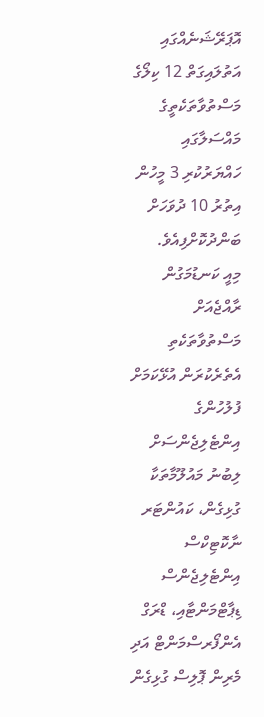އޮޕަރޭޝަނެއްގައި އަތުލައިގަތް 12 ކިލޯގެ މަސްތުވާތަކެތީގެ މައްސަލާގައި ހައްޔަރުކުރި 3 މީހުން އިތުރު 10 ދުވަހަށް ބަންދުކޮށްފިއެވެ.
މިއީ ކަނޑުމަގުން ރާއްޖެއަށް މަސްތުވާތަކެތި އެތެރެކުރަން އުޅޭކަމަށް ފުލުހުންގެ އިންޓެލިޖެންސަށް ލިބުނު މައުލޫމާތަކާ ގުޅިގެން، ކައުންޓަރ ނާކޮޓިކްސް އިންޓެލިޖެންސް ޑިޕާޓްމަންޓާއި، ޑްރަގް އެންފޯރސްމަންޓް އަދި މެރިން ޕޮލިސް ގުޅިގެން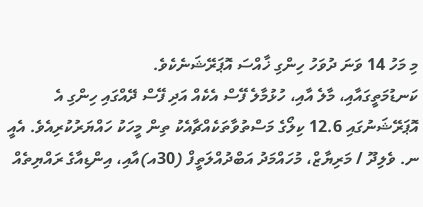މި މަހު 14 ވަނަ ދުވަހު ހިންގި ޚާއްސަ އޮޕަރޭޝަނެކެވެ.
ކަނޑުމަތީގައާއި، މާލެ އާއި، ހުޅުމާލެ ފޭސް އެކެއް އަދި ފޭސް ދޭއްގައި ހިންގި އެ އޮޕަރޭޝަނުގައި 12.6 ކިލޯގެ މަސްތުވާތަކެއްޗާއެކު ތިން މީހަކު ހައްޔަރުކުރިއެވެ. އެއީ ނ. ވެލިދޫ / މަރިޔާޒް، މުހައްމަދު އަބްދުއްލަތީފް (30އ)އާއި، އިންޑިއާގެ ރައްޔިތެއް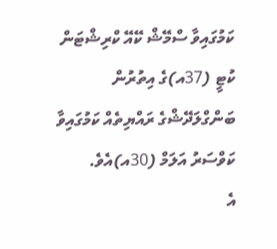ކަމުގައިވާ ސްމޭޝް ކޭއޭ ކްރިޝްޓަން ކުޓީ (37އ)ގެ އިތުރުން ބަންގްލަދޭޝްގެ ރައްޔިތެއް ކަމުގައިވާ ކަވްސަރު އަލަމް (30އ)އެވެ.
އެ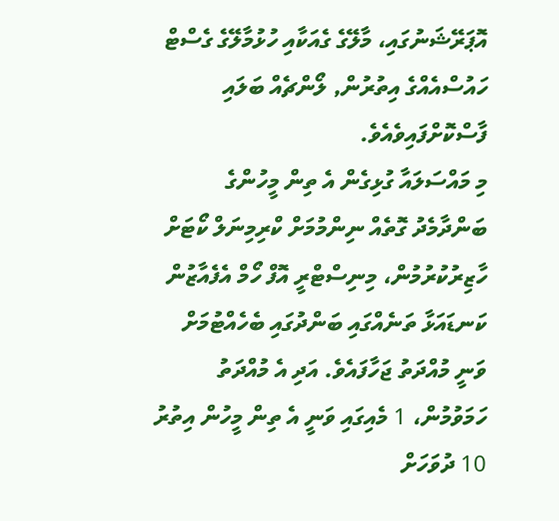އޮޕަރޭޝަނުގައި، މާލޭގެ ގެއަކާއި ހުޅުމާލޭގެ ގެސްޓް ހައުސްއެއްގެ އިތުރުން, ލޯންޗެއް ބަލައި ފާސްކޮށްފައިވެއެވެ.
މި މައްސަލައާ ގުޅިގެން އެ ތިން މީހުންގެ ބަންދާމެދު ގޮތެއް ނިންމުމަށް ކްރިމިނަލް ކޯޓަށް ހާޒިރުކުރުމުން، މިނިސްޓްރީ އޮފް ހޯމް އެފެއާޒުން ކަނޑައަޅާ ތަނެއްގައި ބަންދުގައި ބެހެއްޓުމަށް ވަނީ މުއްދަތު ޖަހާފައެވެ. އަދި އެ މުއްދަތު ހަމަވުމުން، 1 މެއިގައި ވަނީ އެ ތިން މީހުން އިތުރު 10 ދުވަހަށް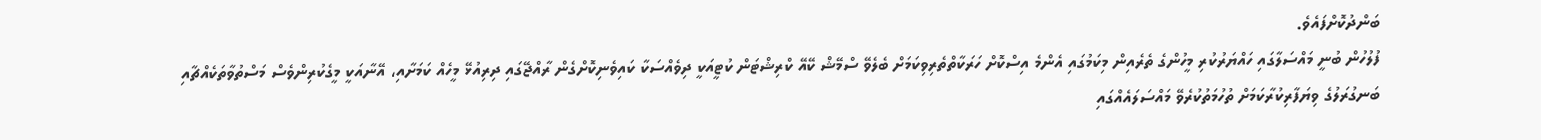ބަންދުކޮށްފައެވެ.
ފުލުހުން ބުނީ މައްސަލާގައި ހައްޔަރުކުރި މީހުންގެ ތެރެއިން މިކަމުގައި އެންމެ އިސްކޮށް ހަރަކާތްތެރިވިކަމަށް ބެލެވޭ ސްމޭޝް ކޭއޭ ކްރިޝްޓަން ކުޓީއަކީ ދިވެއްސަކާ ކައިވެނިކޮށްގެން ރާއްޖޭގައި ދިރިއުޅޭ މީހެއް ކަމަށާއި، އޭނާއަކީ މީގެކުރިންވެސް މަސްތުވާތަކެއްޗާއި ބަނގުރަލުގެ ވިޔަފާރިކުރާކަމަށް ތުހުމަތުކުރެވޭ މައްސަލައެއްގައި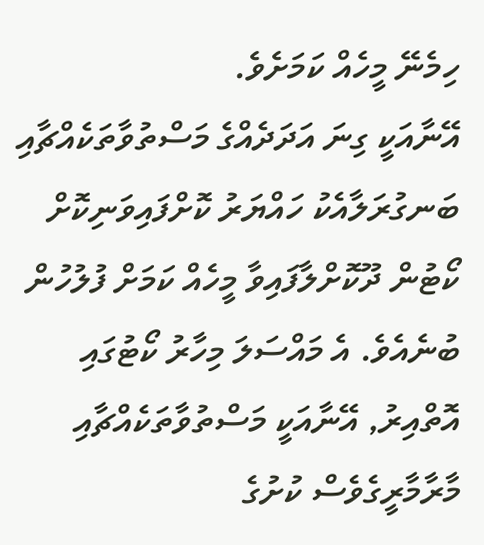ހިމެނޭ މީހެއް ކަމަށެވެ.
އޭނާއަކީ ގިނަ އަދަދެއްގެ މަސްތުވާތަކެއްޗާއި ބަނގުރަލާއެކު ހައްޔަރު ކޮށްފައިވަނިކޮށް ކޯޓުން ދޫކޮށްލާފައިވާ މީހެއް ކަމަށް ފުލުހުން ބުނެއެވެ. އެ މައްސަލަ މިހާރު ކޯޓުގައި އޮތްއިރު, އޭނާއަކީ މަސްތުވާތަކެއްޗާއި މާރާމާރީގެވެސް ކުށުގެ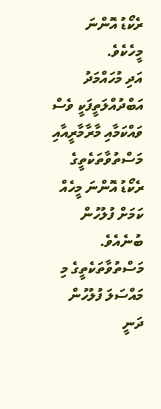ރެކޯޑު އޮންނަ މީހެކެވެ.
އަދި މުހައްމަދު އަބްދުއްލަތީފަކީ ވެސް ވައްކަމާއި މާރާމާރީއާއި މަސްތުވާތަކެތީގެ ރެކޯޑު އޮންނަ މީހެއް ކަމަށް ފުލުހުން ބުނެއެވެ.
މަސްތުވާތަކެތީގެ މި މައްސަލަ ފުލުހުން ދަނީ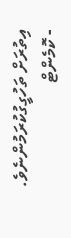އިތުރަށް ތަހުގީގުކުރަމުންނެވެ.
- ކޮމެންޓް